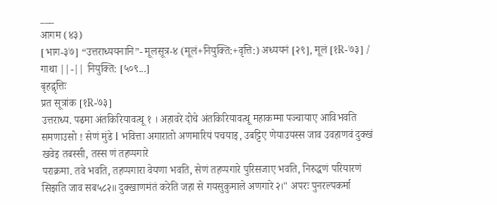___
आगम (४३)
[भाग-३७] “उत्तराध्ययनानि”- मूलसूत्र-४ (मूलं+नियुक्ति:+वृत्ति:) अध्ययनं [२९], मूलं [१R-७३] / गाथा ||-|| नियुक्ति: [५०९...]
बृहद्वृत्तिः
प्रत सूत्रांक [१R-७३]
उत्तराध्य. पढमा अंतकिरियावत्थू १ । अहावरे दोचे अंतकिरियावत्थू महाकम्मा पञ्चायाए आविभवति समणाउसो ! सेणं मुंडे I भवित्ता अगारातो अणमारियं पचयाइ, उबट्टिए णेयाउयस्स जाव उवहाणवं दुक्खं खवेइ तबस्सी, तस्स णं तहप्पगारे
पराक्रमा. तवे भवति, तहप्पगारा वेयणा भवति, सेणं तहप्पगारे पुरिसजाए भवति, निरुद्धणं परियारणं सिझति जाव सब५८२॥ दुक्खाणमंतं करेति जहा से गयसुकुमाले अणगारे २।" अपरः पुनरल्पकर्मा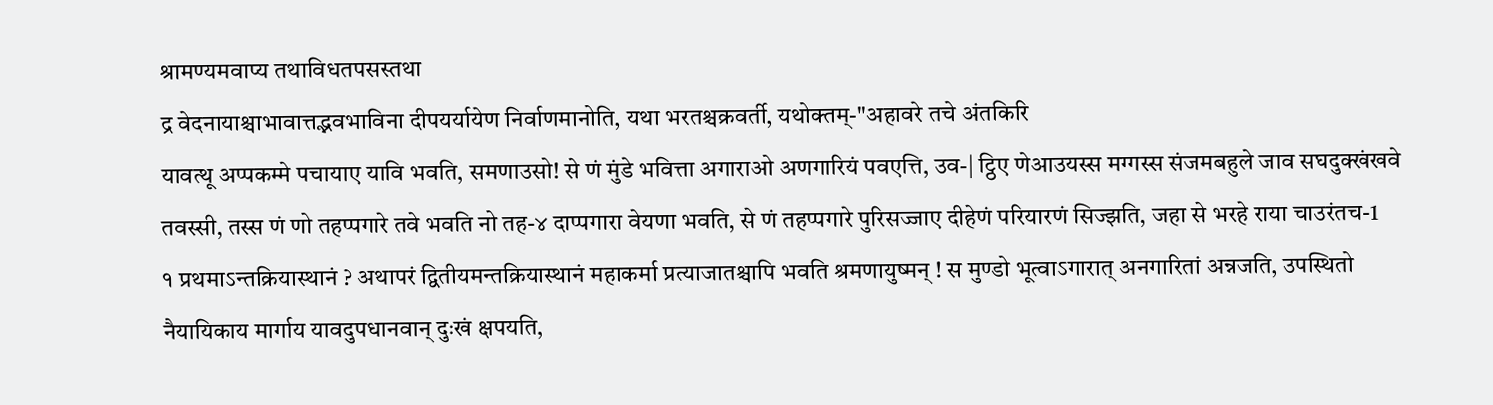श्रामण्यमवाप्य तथाविधतपसस्तथा
द्र वेदनायाश्चाभावात्तद्भवभाविना दीपयर्यायेण निर्वाणमानोति, यथा भरतश्चक्रवर्ती, यथोक्तम्-"अहावरे तचे अंतकिरि
यावत्थू अप्पकम्मे पचायाए यावि भवति, समणाउसो! से णं मुंडे भवित्ता अगाराओ अणगारियं पवएत्ति, उव-| ट्ठिए णेआउयस्स मग्गस्स संजमबहुले जाव सघदुक्खंखवे तवस्सी, तस्स णं णो तहप्पगारे तवे भवति नो तह-४ दाप्पगारा वेयणा भवति, से णं तहप्पगारे पुरिसज्जाए दीहेणं परियारणं सिज्झति, जहा से भरहे राया चाउरंतच-1
१ प्रथमाऽन्तक्रियास्थानं ? अथापरं द्वितीयमन्तक्रियास्थानं महाकर्मा प्रत्याजातश्चापि भवति श्रमणायुष्मन् ! स मुण्डो भूत्वाऽगारात् अनगारितां अन्नजति, उपस्थितो नैयायिकाय मार्गाय यावदुपधानवान् दुःखं क्षपयति,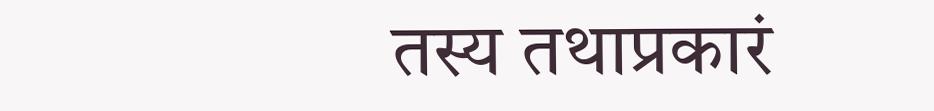तस्य तथाप्रकारं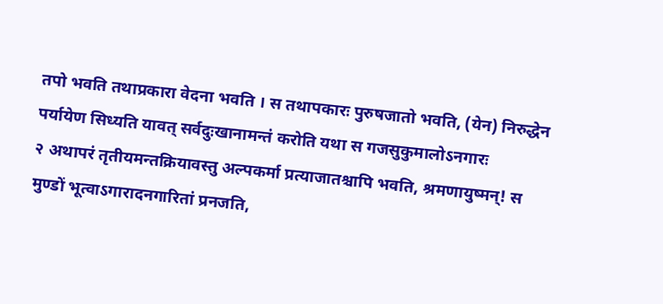तपो भवति तथाप्रकारा वेदना भवति । स तथापकारः पुरुषजातो भवति, (येन) निरुद्धेन पर्यायेण सिध्यति यावत् सर्वदुःखानामन्तं करोति यथा स गजसुकुमालोऽनगारः
२ अथापरं तृतीयमन्तक्रियावस्तु अल्पकर्मा प्रत्याजातश्चापि भवति, श्रमणायुष्मन्! स मुण्डों भूत्वाऽगारादनगारितां प्रनजति,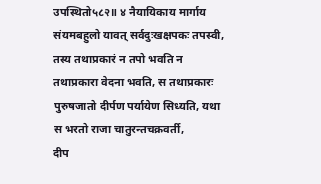उपस्थितो५८२॥ ४ नैयायिकाय मार्गाय संयमबहुलो यावत् सर्वदुःखक्षपकः तपस्वी, तस्य तथाप्रकारं न तपो भवति न तथाप्रकारा वेदना भवति, स तथाप्रकारः
पुरुषजातो दीर्पण पर्यायेण सिध्यति, यथा स भरतो राजा चातुरन्तचक्रवर्ती,
दीप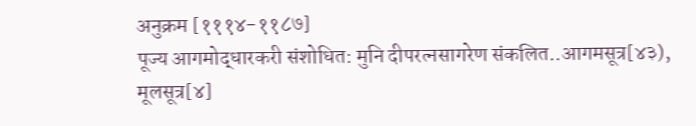अनुक्रम [१११४-११८७]
पूज्य आगमोद्धारकरी संशोधित: मुनि दीपरत्नसागरेण संकलित..आगमसूत्र[४३), मूलसूत्र[४]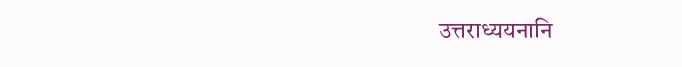उत्तराध्ययनानि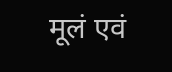मूलं एवं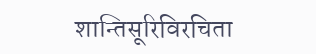शान्तिसूरिविरचिता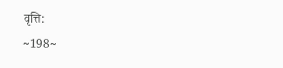वृत्ति:
~198~